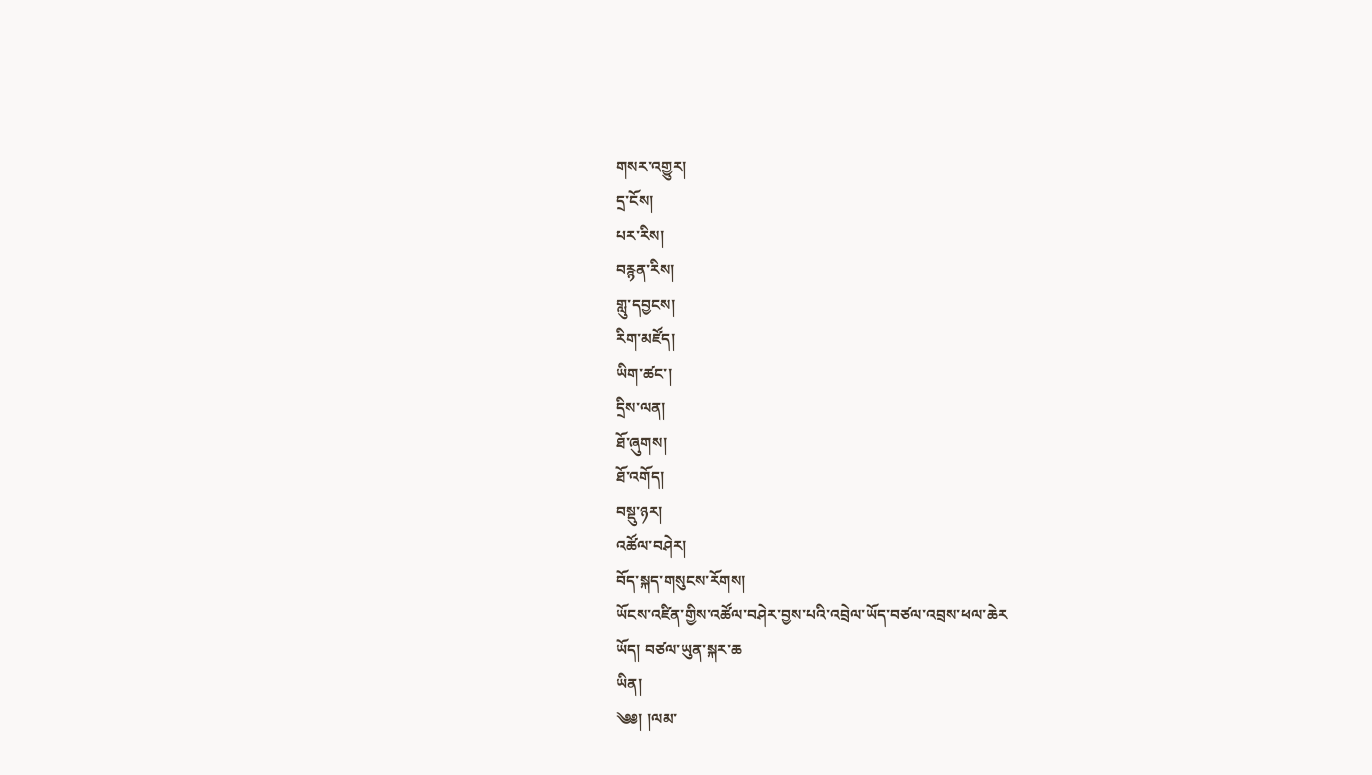གསར་འགྱུར།
དྲ་ངོས།
པར་རིས།
བརྙན་རིས།
གླུ་དབྱངས།
རིག་མཛོད།
ཡིག་ཚང་།
དྲིས་ལན།
ཐོ་ཞུགས།
ཐོ་འགོད།
བསྡུ་ཉར།
འཚོལ་བཤེར།
བོད་སྐད་གསུངས་རོགས།
ཡོངས་འཛིན་གྱིས་འཚོལ་བཤེར་བྱས་པའི་འབྲེལ་ཡོད་བཙལ་འབྲས་ཕལ་ཆེར
ཡོད། བཙལ་ཡུན་སྐར་ཆ
ཡིན།
༄༅། །ལམ་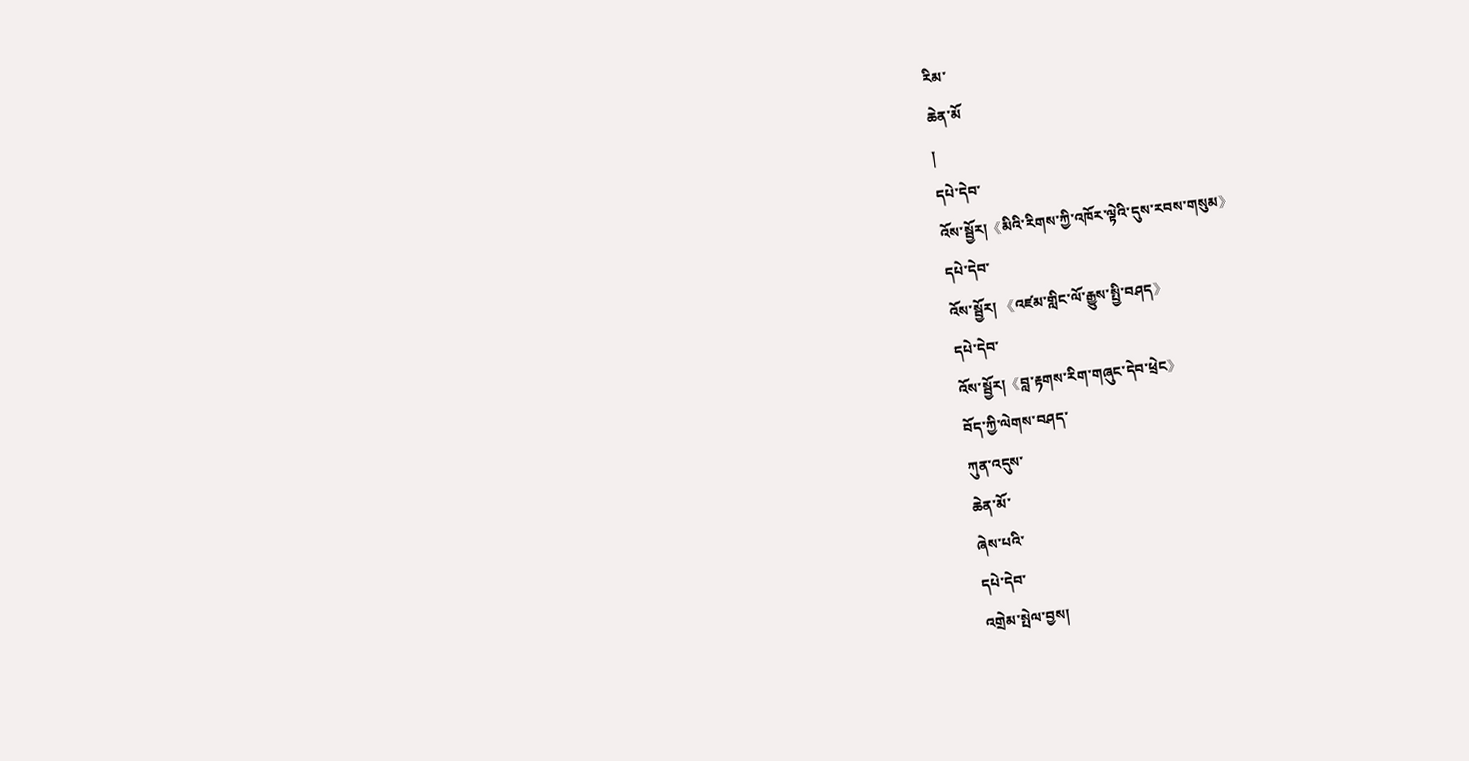རིམ་
ཆེན་མོ
།
དཔེ་དེབ་
འོས་སྦྱོར།《མིའི་རིགས་ཀྱི་འཁོར་ལྟེའི་དུས་རབས་གསུམ》
དཔེ་དེབ་
འོས་སྦྱོར། 《འཛམ་གླིང་ལོ་རྒྱུས་སྤྱི་བཤད》
དཔེ་དེབ་
འོས་སྦྱོར།《བླ་རྟགས་རིག་གཞུང་དེབ་ཕྲེང》
བོད་ཀྱི་ལེགས་བཤད་
ཀུན་འདུས་
ཆེན་མོ་
ཞེས་པའི་
དཔེ་དེབ་
འགྲེམ་སྤེལ་བྱས།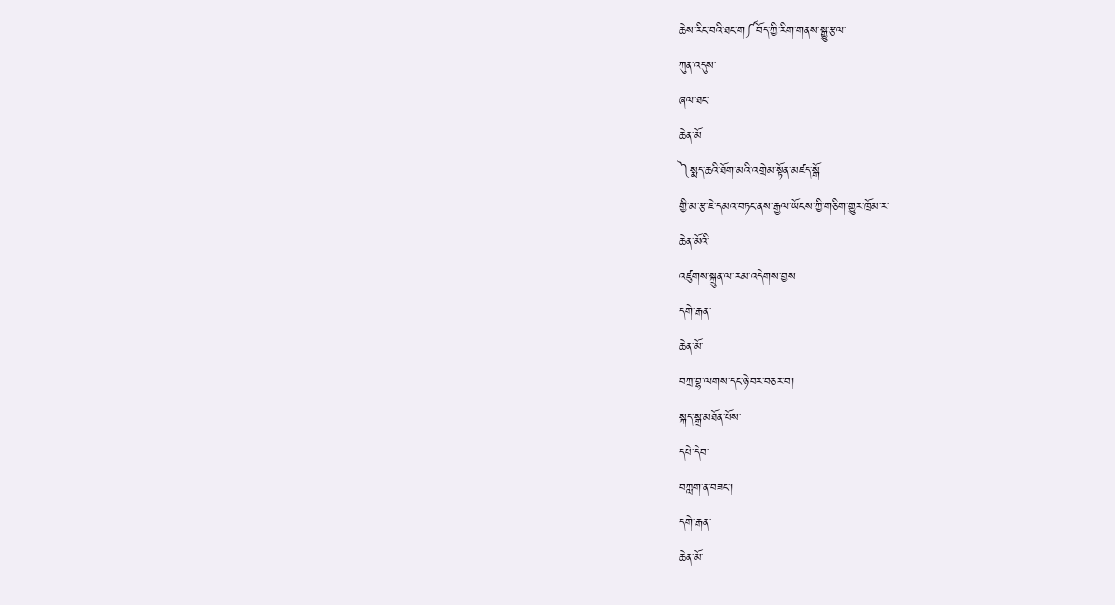ཆེས་རིང་བའི་ཐང་ག༼བོད་ཀྱི་རིག་གནས་སྒྱུ་རྩལ་
ཀུན་འདུས་
ཞལ་ཐང་
ཆེན་མོ
༽སྨད་ཆའི་ཐོག་མའི་འགྲེམ་སྟོན་མཛད་སྒོ
གྱི་མ་རྩ་ཇེ་དམའ་བཏང་ནས་རྒྱལ་ཡོངས་ཀྱི་གཅིག་གྱུར་ཁྲོམ་ར་
ཆེན་མོའི་
འཛུགས་སྐྲུན་ལ་རམ་འདེགས་བྱས
དགེ་རྒན་
ཆེན་མོ་
བཀྲ་བྷ་ལགས་དང་ཉེ་བར་བཅར་བ།
སྐད་སྒྲ་མཐོན་པོས་
དཔེ་དེབ་
བཀླག་ན་བཟང་།
དགེ་རྒན་
ཆེན་མོ་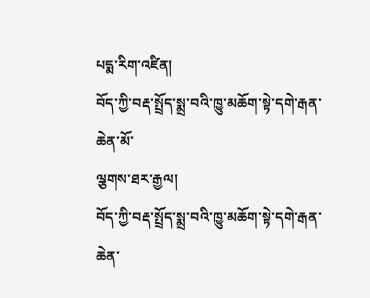པདྨ་རིག་འཛིན།
བོད་ཀྱི་བརྡ་སྤྲོད་སྨྲ་བའི་ཁྱུ་མཆོག་སྟེ་དགེ་རྒན་
ཆེན་མོ་
ལྕགས་ཐར་རྒྱལ།
བོད་ཀྱི་བརྡ་སྤྲོད་སྨྲ་བའི་ཁྱུ་མཆོག་སྟེ་དགེ་རྒན་
ཆེན་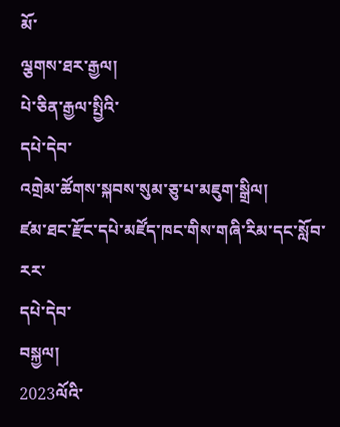མོ་
ལྕགས་ཐར་རྒྱལ།
པེ་ཅིན་རྒྱལ་སྤྱིའི་
དཔེ་དེབ་
འགྲེམ་ཚོགས་སྐབས་སུམ་ཅུ་པ་མཇུག་སྒྲིལ།
ཛམ་ཐང་རྫོང་དཔེ་མཛོད་ཁང་གིས་གཞི་རིམ་དང་སློབ་རར་
དཔེ་དེབ་
བསྐྱལ།
2023ལོའི་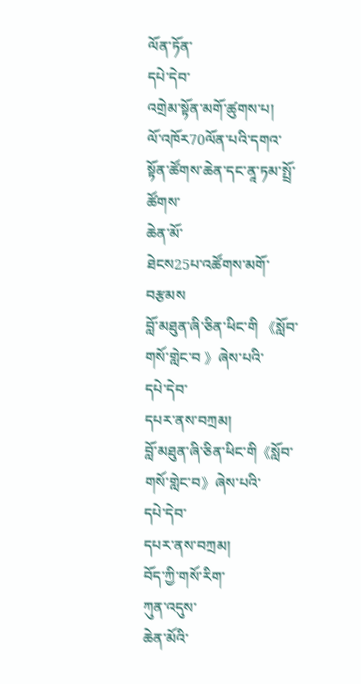ལོན་ཏོན་
དཔེ་དེབ་
འགྲེམ་སྟོན་མགོ་ཚུགས་པ།
ལོ་འཁོར70ལོན་པའི་དགའ་སྟོན་ཚོགས་ཆེན་དང་ནཱ་ཏམ་སྤྲོ་ཚོགས་
ཆེན་མོ་
ཐེངས25པ་འཚོགས་མགོ་བརྩམས
བློ་མཐུན་ཞི་ཅིན་ཕིང་གི 《སློབ་གསོ་གླེང་བ 》ཞེས་པའི་
དཔེ་དེབ་
དཔར་ནས་བཀྲམ།
བློ་མཐུན་ཞི་ཅིན་ཕིང་གི《སློབ་གསོ་གླེང་བ》ཞེས་པའི་
དཔེ་དེབ་
དཔར་ནས་བཀྲམ།
བོད་ཀྱི་གསོ་རིག་
ཀུན་འདུས་
ཆེན་མོའི་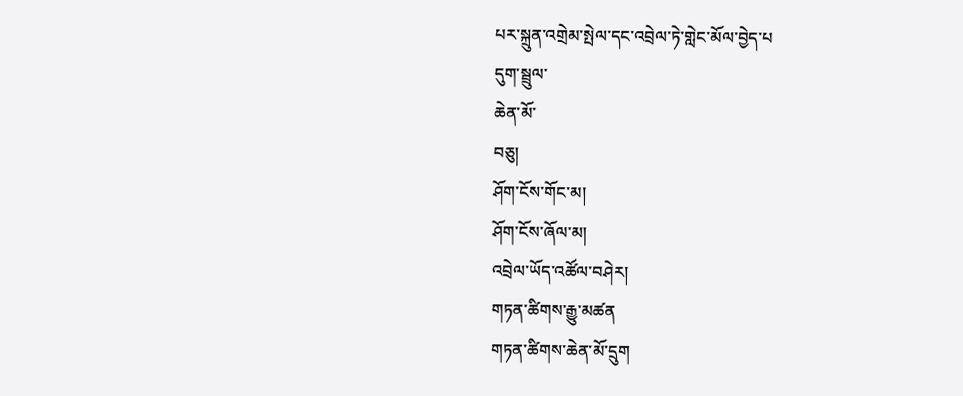པར་སྐྲུན་འགྲེམ་སྤེལ་དང་འབྲེལ་ཏེ་གླེང་མོལ་བྱེད་པ
དུག་སྦྲུལ་
ཆེན་མོ་
བཅུ།
ཤོག་ངོས་གོང་མ།
ཤོག་ངོས་ཞོལ་མ།
འབྲེལ་ཡོད་འཚོལ་བཤེར།
གཏན་ཚིགས་རྒྱུ་མཚན
གཏན་ཚིགས་ཆེན་མོ་དྲུག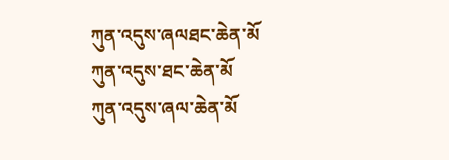ཀུན་འདུས་ཞལཐང་ཆེན་མོ
ཀུན་འདུས་ཐང་ཆེན་མོ
ཀུན་འདུས་ཞལ་ཆེན་མོ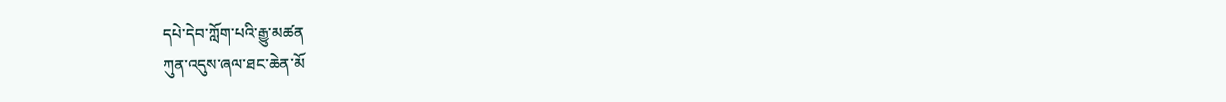དཔེ་དེབ་ཀློག་པའི་རྒྱུ་མཚན
ཀུན་འདུས་ཞལ་ཐང་ཆེན་མོ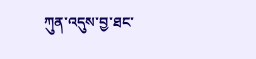ཀུན་འདུས་བྱ་ཐང་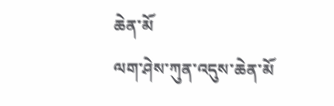ཆེན་མོ
ལག་ཤེས་ཀུན་འདུས་ཆེན་མོ